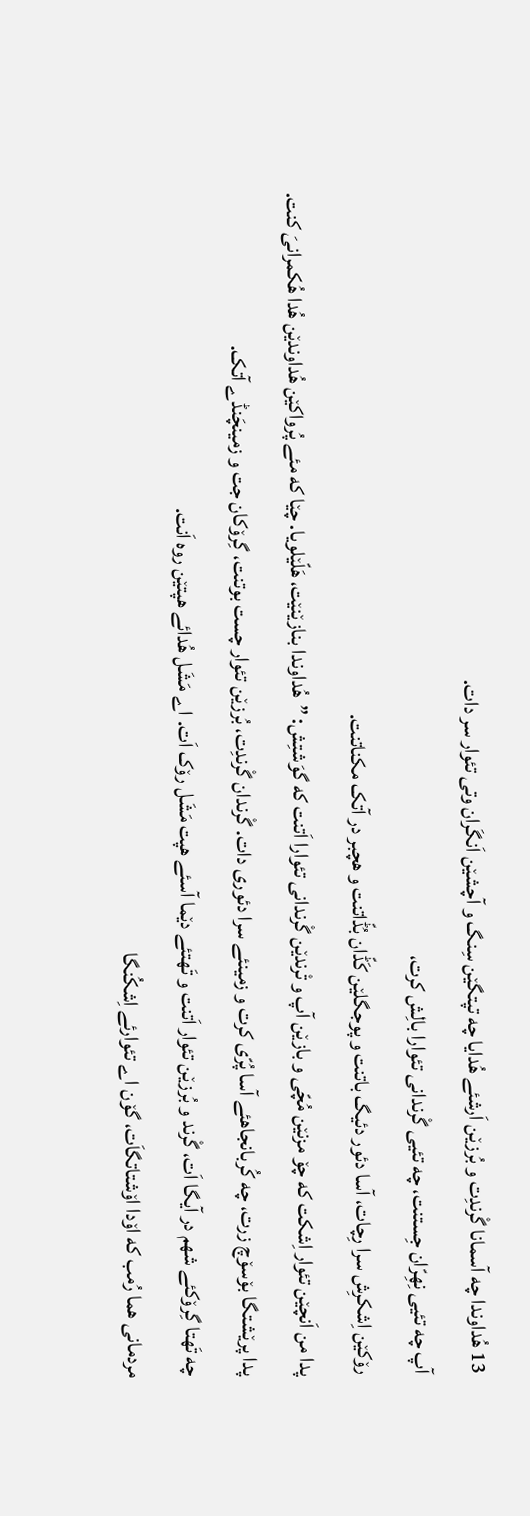13 هُداوندا چه آسمانا گْرندِت و بُرزێن اَرشئے هُدایا چه تپتگێن سِنگ و آچشێن اَنگَران وتی تئوار سر دات.
آپ چه تئیی نِهِرّان جِستنت، چه تئیی گْرندانی تئوارا بالِش کرت،
رۆکێن اِشکرِش سرا رِچات، آسا دئور دئیگ باتنت و پوجگلێن کَڈّان بُڈّاتنت و هچبر در آتک مکناتنت.
پدا من اَنچێن تئوار اِشکت که چۆ مزنێن مُچّی و بازێن آپ و تْرندێن گْرندانی تئوارا اَتنت که گوَشتِش: ”هُداوندا بنازێنێت، هَلّێلویا. چێا که مئے پُرواکێن هُداوندێن هُدا هُکمرانیَ کنت.
پدا پرێشتگا بۆسۆچ زرت، چه کُربانجاهئے آسا پُرّی کرت و زمینئے سرا دئوری دات. گْرندان گْرندِت، بُرزێن تئوار چست بوتنت، گِرۆکان جت و زمینچَنڈے آتک.
چه تَهتا گِرۆکئے شهم در آیگا اَت، گْرند و بُرزێن تئوار اَتنت و تَهتئے دێما آسئے هپت مَشَل رۆک اَت. اے مَشَل هُدائے هپتێن روه اَنت.
مردمانی هما رُمب که اۆدا اۆشتاتگاَت، گۆن اے تئوارئے اِشکُنگا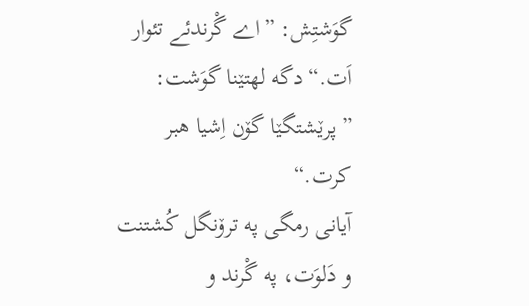گوَشتِش: ”اے گْرندئے تئوار اَت.“ دگه لهتێنا گوَشت: ”پرێشتگێا گۆن اِشیا هبر کرت.“
آیانی رمگی په ترۆنگل کُشتنت و دَلوَت، په گْرند و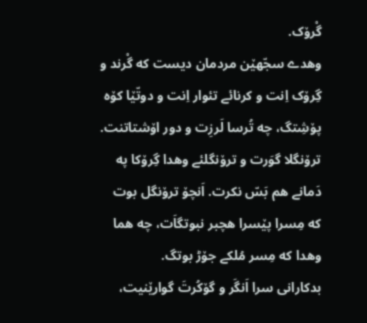گْرۆک.
وهدے سجّهێن مردمان دیست که گْرند و گِرۆک اِنت و کرنائے تئوار اِنت و دوتّێا کۆه پۆشِتگ، چه تُرسا لَرزِت و دور اۆشتاتنت.
ترۆنگلا گوَرت و ترۆنگلئے وهدا گِرۆکا په دَمانے هم بَسّ نکرت. اَنچۆ ترۆنگل بوت که مِسرا پێسرا هچبر نبوتگاَت، چه هما وهدا که مِسر مُلکے جۆڑ بوتگ.
بدکارانی سرا اَنگَر و گۆکُرتَ گوارێنیت،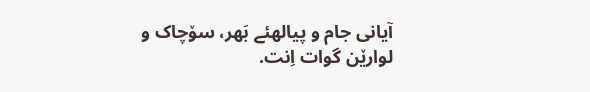آیانی جام و پیالهئے بَهر، سۆچاک و لوارێن گوات اِنت.